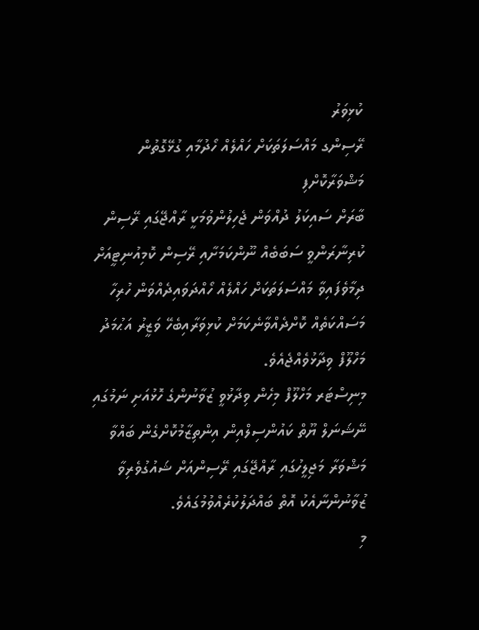ކުޅިވަރު
ރޭސިންގ މައްސަލަތަކަށް ހައްލެއް ހޯދުމާއި ގުޅޭގޮތުން މަޝްވަރާކޮށްފި
ބާރަށް ސައިކަލު ދުއްވަން ޖެހިލުންވުމަކީ ރާއްޖޭގައި ރޭސިން ކުރިނާރަންވީ ސަބަބެއް ނޫންކަމަށާއި ރޭސިން ކޮމިއުނިޓީއަށް ދިމާވެފައިވާ މައްސަލަތަކަށް ހައްލެއް ހޯއްދަވައިދެއްވަން ހުރިހާ މަސައްކަތެއް ކޮށްދެއްވާނެކަމަށް ކުޅިވަރާއިބެހޭ ވަޒީރު އަޙުމަދު މަހްލޫފް ވިދާޅުވެއްޖެއެވެ.
މިނިސްޓަރ މަހްލޫފް މިހެން ވިދާޅުވީ ޒުވާނުންގެ ހޮޅުއަށި ނަމުގައި ނޭޝަނަލް ޔޫތް ކައުންސިލްއިން އިންތިޒާމުކޮށްގެން ބައްވާ މަޝްވަރާ މަޖިލީހުގައި ރާއްޖޭގައި ރޭސިންއަށް ޝައުގުވެރިވާ ޒުވާނުންނާއެކު އޮތް ބައްދަލުކުރެއްވުމުގައެވެ.
މި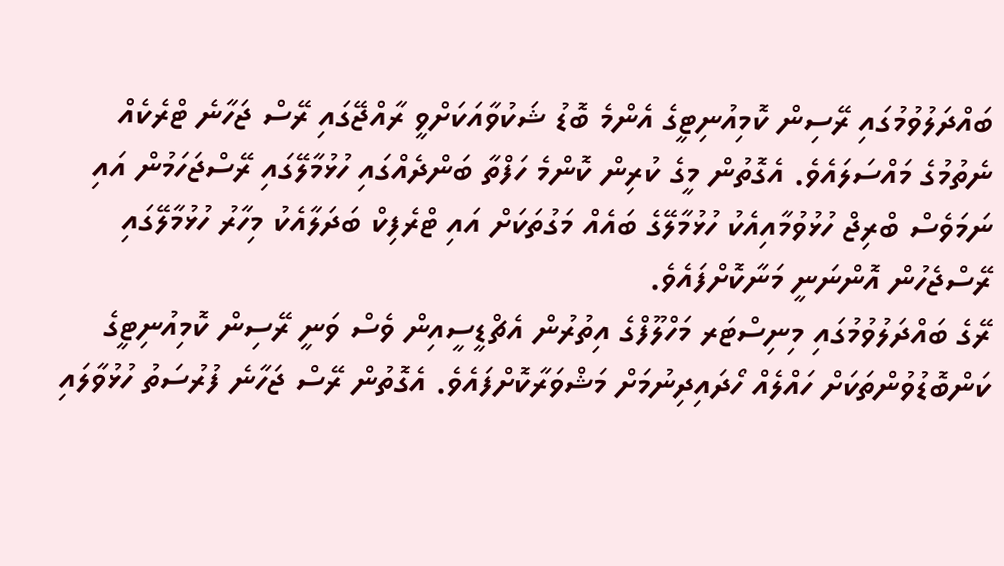ބައްދަލުވުމުގައި ރޭސިން ކޮމިއުނިޓީގެ އެންމެ ބޮޑު ޝަކުވާއަކަށްވީ ރާއްޖޭގައި ރޭސް ޖަހާނެ ޓްރެކެއް ނެތުމުގެ މައްސަލައެވެ. އެގޮތުން މީގެ ކުރިން ކޮންމެ ހަފްތާ ބަންދެއްގައި ހުޅުމާލޭގައި ރޭސްޖަހަމުން އައި ނަމަވެސް ބްރިޖް ހުޅުވުމާއިއެކު ހުޅުމާލޭގެ ބައެއް މަގުތަކަށް އައި ޓްރެފިކް ބަދަލާއެކު މިހާރު ހުޅުމާލޭގައި ރޭސްޖެހުން އޮންނަނީ މަނާކޮށްފައެވެ.
ރޭގެ ބައްދަލުވުމުގައި މިނިސްޓަރ މަހްލޫފްގެ އިތުރުން އެޗްޑީސީއިން ވެސް ވަނީ ރޭސިން ކޮމިއުނިޓީގެ ކަންބޮޑުވުންތަކަށް ހައްލެއް ހޯދައިދިނުމަށް މަޝްވަރާކޮށްފައެވެ. އެގޮތުން ރޭސް ޖަހާނެ ފުރުސަތު ހުޅުވާލައި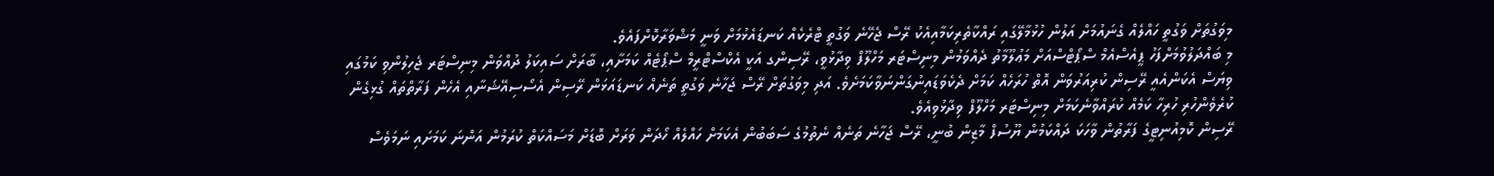މިވަގުތަށް ވަގުތީ ހައްލެއް ގެނައުމަށް އަލުން ހުޅުމާލޭގައި ރައްކާތެރިކަމާއިއެކު ރޭސް ޖެހޭނެ ވަގުތީ ޓްރެކެއް ކަނޑައެޅުމަށް ވަނީ މަޝްވަރާކޮށްފައެވެ.
މި ބައްދަލުވުމަށްފަހު ޕީއެސްއެމް ސްޕޯޓްސްއަށް މަޢުލޫމާތު ދެއްވަމުން މިނިސްޓަރ މަހްލޫފް ވިދާޅުވީ، ރޭސިންގ އަކީ އެކްސްޓްރީމް ސްޕޯޓެއް ކަމަށާއި، ބާރަށް ސައިކަލު ދުއްވަން މިނިސްޓަރ ޖެހިލުންވި ކަމުގައި ވިޔަސް އެކަންއެއީ ރޭސިން ކުރިއަރުވަން އޮތް ހުރަހެއް ކަމަށް ދެކެވަޑައިނުގަންނަވާކަމަށެވެ. އަދި މިވަގުތަށް ރޭސް ޖަހާނެ ވަގުތީ ތަނެއް ކަނޑައަޅަން ރޭސިން އެސޯސިއޭޝަނާއި އެހެން ފަރާތްތައް ގުޅިގެން ކުރެވެންހުރި ހުރިހާ ކަމެއް ކުރައްވާނެކަމަށް މިނިސްޓަރ މަހްލޫފް ވިދާޅުވިއެވެ.
ރޭސިން ކޮމިއުނިޓީގެ ފަރާތުން ވާހަކަ ދައްކަމުން ޔޫސުފް މާޒިން ބުނީ، ރޭސް ޖަހާނެ ތަނެއް ނެތުމުގެ ސަބަބުން އެކަމަށް ހައްލެއް ހޯދަން ވަރަށް ބޮޑަށް މަސައްކަތް ކުރަމުން އަންނަ ކަމަށައި ނަމަވެސް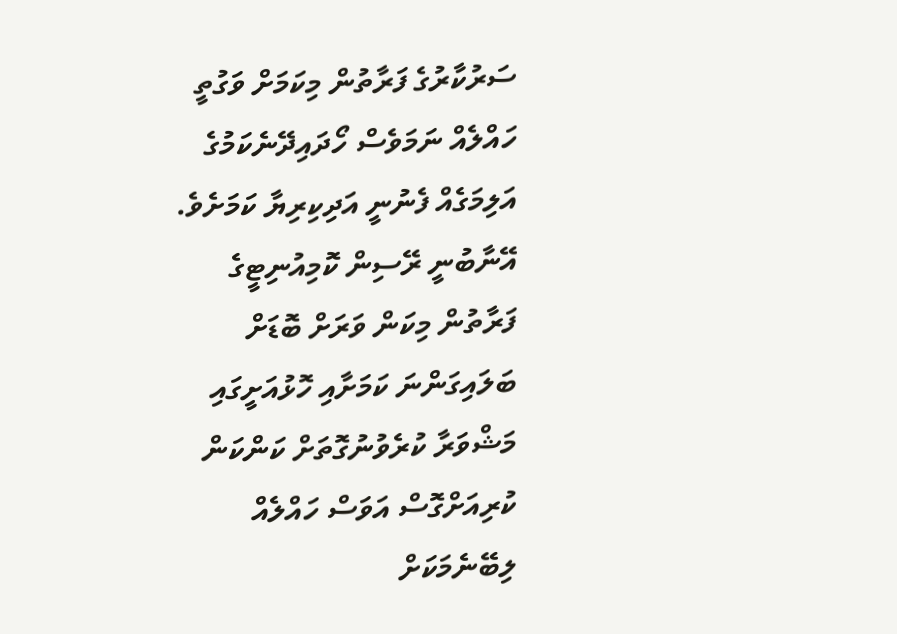ސަރުކާރުގެ ފަރާތުން މިކަމަށް ވަގުތީ ހައްލެއް ނަމަވެސް ހޯދައިދޭނެކަމުގެ އަލިމަގެއް ފެނުނީ އަދިކިރިޔާ ކަމަށެވެ. އޭނާބުނީ ރޭސިން ކޮމިއުނިޓީގެ ފަރާތުން މިކަން ވަރަށް ބޮޑަށް ބަލައިގަންނަ ކަމަށާއި ހޮޅުއަށީގައި މަޝްވަރާ ކުރެވުނުގޮތަށް ކަންކަން ކުރިއަށްގޮސް އަވަސް ހައްލެއް ލިބޭނެމަކަށް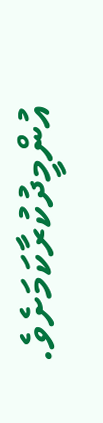އުންމީދުކުރާކަމަށެވެ.